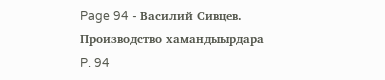Page 94 - Василий Сивцев. Производство хамандыырдара
P. 94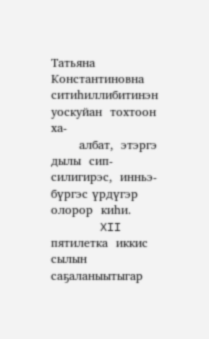Татьяна  Константиновна  ситиһиллибитинэн  уоскуйан  тохтоон  ха-
       албат,  этэргэ дылы  сип-силигирэс,  инньэ-бүргэс үрдүгэр олорор  киһи.
       XII  пятилетка  иккис  сылын  саҕаланыытыгар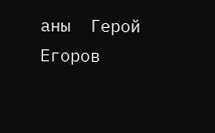аны  Герой  Егоров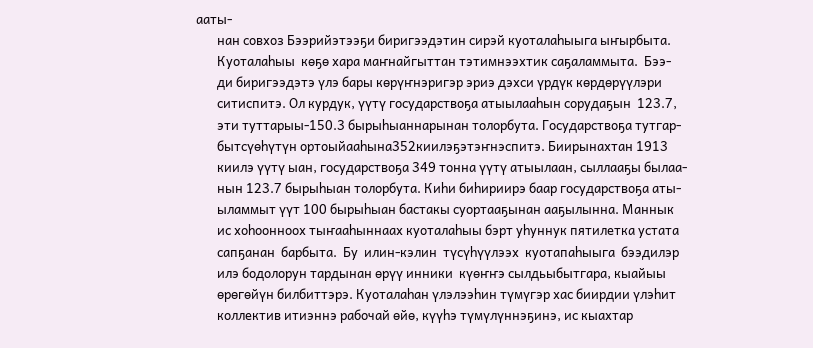ааты-
       нан совхоз Бээрийэтээҕи биригээдэтин сирэй куоталаһыыга ыҥырбыта.
       Куоталаһыы  көҕө хара маҥнайгыттан тэтимнээхтик саҕаламмыта.  Бээ-
       ди биригээдэтэ үлэ бары көрүҥнэригэр эриэ дэхси үрдүк көрдөрүүлэри
       ситиспитэ. Ол курдук, үүтү государствоҕа атыылааһын сорудаҕын  123.7,
       эти туттарыы-150.3 бырыһыаннарынан толорбута. Государствоҕа тутгар-
       бытсүөһүтүн ортоыйааһына352киилэҕэтэҥнэспитэ. Биирынахтан 1913
       киилэ үүтү ыан, государствоҕа 349 тонна үүтү атыылаан, сыллааҕы былаа-
       нын 123.7 бырыһыан толорбута. Киһи биһириирэ баар государствоҕа аты-
       ыламмыт үүт 100 бырыһыан бастакы суортааҕынан ааҕылынна. Маннык
       ис хоһоонноох тыҥааһыннаах куоталаһыы бэрт уһуннук пятилетка устата
       сапҕанан  барбыта.  Бу  илин-кэлин  түсүһүүлээх  куотапаһыыга  бээдилэр
       илэ бодолорун тардынан өрүү инники  күөҥҥэ сылдьыбытгара, кыайыы
       өрөгөйүн билбиттэрэ. Куоталаһан үлэлээһин түмүгэр хас биирдии үлэһит
       коллектив итиэннэ рабочай өйө, күүһэ түмүлүннэҕинэ, ис кыахтар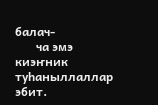балач-
       ча эмэ киэҥник туһаныллаллар эбит.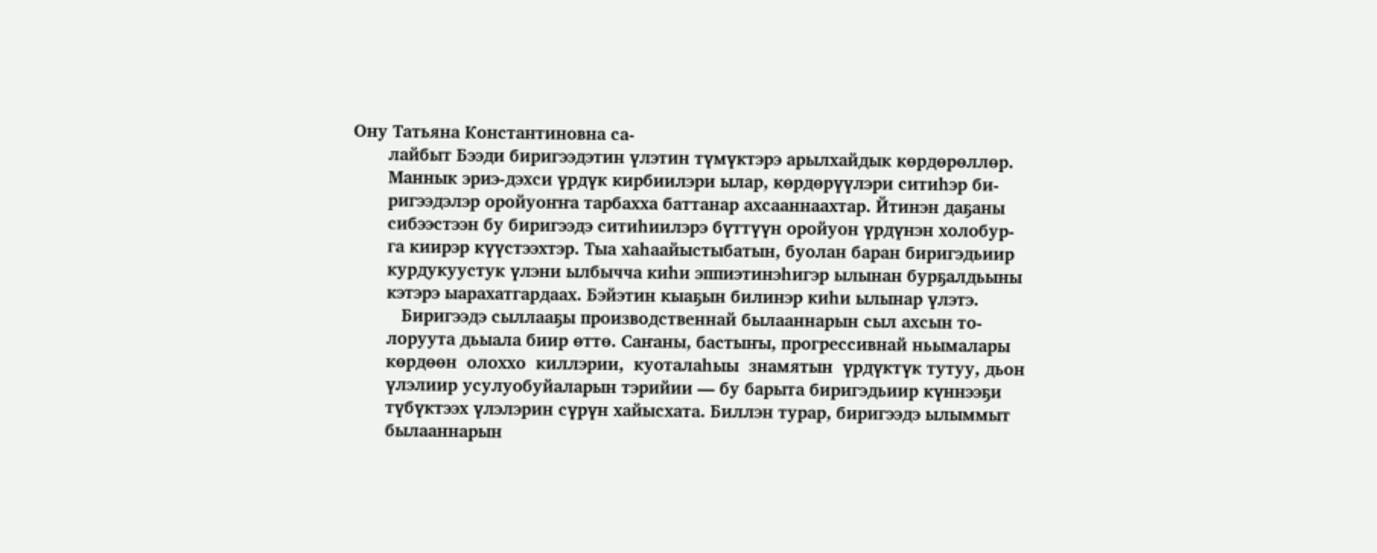Ону Татьяна Константиновна са-
       лайбыт Бээди биригээдэтин үлэтин түмүктэрэ арылхайдык көрдөрөллөр.
       Маннык эриэ-дэхси үрдүк кирбиилэри ылар, көрдөрүүлэри ситиһэр би-
       ригээдэлэр оройуоҥҥа тарбахха баттанар ахсааннаахтар. Йтинэн даҕаны
       сибээстээн бу биригээдэ ситиһиилэрэ бүттүүн оройуон үрдүнэн холобур-
       га киирэр күүстээхтэр. Тыа хаһаайыстыбатын, буолан баран биригэдьиир
       курдукуустук үлэни ылбычча киһи эппиэтинэһигэр ылынан бурҕалдьыны
       кэтэрэ ыарахатгардаах. Бэйэтин кыаҕын билинэр киһи ылынар үлэтэ.
          Биригээдэ сыллааҕы производственнай былааннарын сыл ахсын то-
       лоруута дьыала биир өттө. Саҥаны, бастыҥы, прогрессивнай ньымалары
       көрдөөн  олоххо  киллэрии,  куоталаһыы  знамятын  үрдүктүк тутуу, дьон
       үлэлиир усулуобуйаларын тэрийии — бу барыта биригэдьиир күннээҕи
       түбүктээх үлэлэрин сүрүн хайысхата. Биллэн турар, биригээдэ ылыммыт
       былааннарын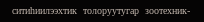ситиһиилээхтик  толоруутугар  зоотехник-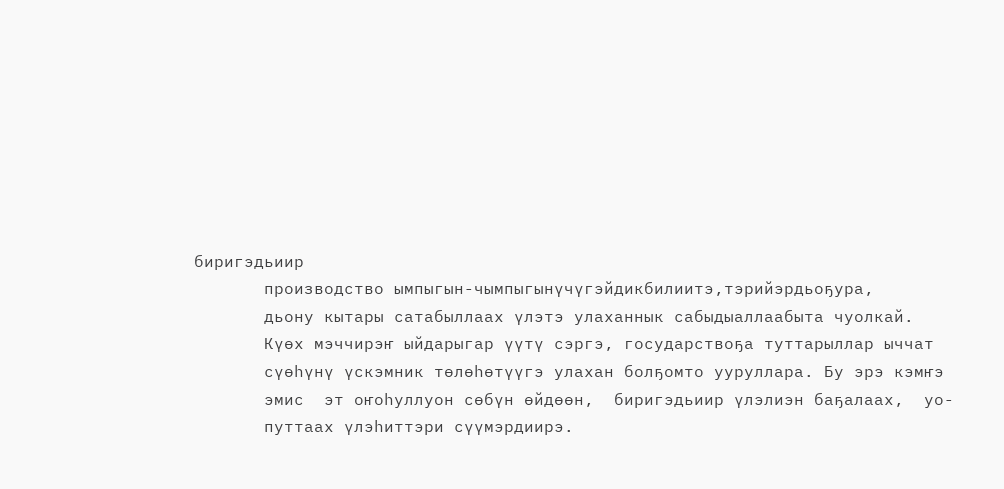биригэдьиир
       производство ымпыгын-чымпыгынүчүгэйдикбилиитэ,тэрийэрдьоҕура,
       дьону кытары сатабыллаах үлэтэ улаханнык сабыдыаллаабыта чуолкай.
       Күөх мэччирэҥ ыйдарыгар үүтү сэргэ, государствоҕа туттарыллар ыччат
       сүөһүнү үскэмник төлөһөтүүгэ улахан болҕомто ууруллара. Бу эрэ кэмҥэ
       эмис  эт оҥоһуллуон сөбүн өйдөөн,  биригэдьиир үлэлиэн баҕалаах,  уо-
       путтаах үлэһиттэри сүүмэрдиирэ.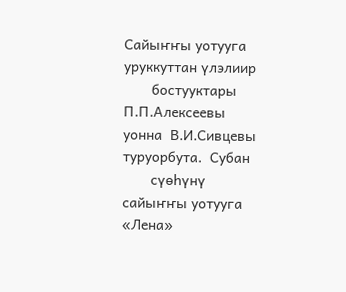Сайыҥҥы уотууга уруккуттан үлэлиир
       бостууктары  П.П.Алексеевы  уонна  В.И.Сивцевы  туруорбута.  Субан
       сүөһүнү сайыҥҥы уотууга «Лена»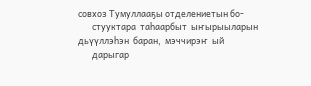совхоз Тумуллааҕы отделениетын бо-
       стууктара  таһаарбыт  ыҥырыыларын  дьүүллэһэн  баран,  мэччирэҥ  ый
       дарыгар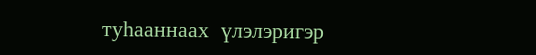туһааннаах  үлэлэригэр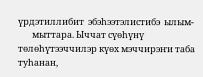үрдэтиллибит  эбэһээтэлистибэ  ылым-
       мыттара. Ыччат сүөһүнү төлөһүтээччилэр күөх мэччирэҥи таба туһанан,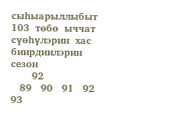сыһыарыллыбыт  103  төбө  ыччат  сүөһүлэрин  хас  биирдиилэрин  сезон
       92
   89   90   91   92   93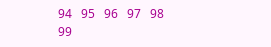94   95   96   97   98   99